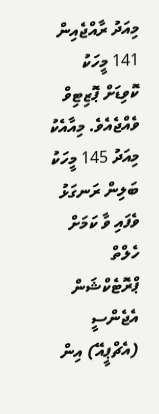މިއަދު ރާއްޖެއިން 141 މީހަކު ކޮވިޑަށް ޕޮޒިޓިވް ވެއްޖެއެވެ. މިއާއެކު މިއަދު 145 މީހަކު ބަލިން ރަނގަޅު ވެފައި ވާ ކަމަށް ހެލްތް ޕްރޮޓެކްޝަން އެޖެންސީ (އެޗްޕީއޭ) އިން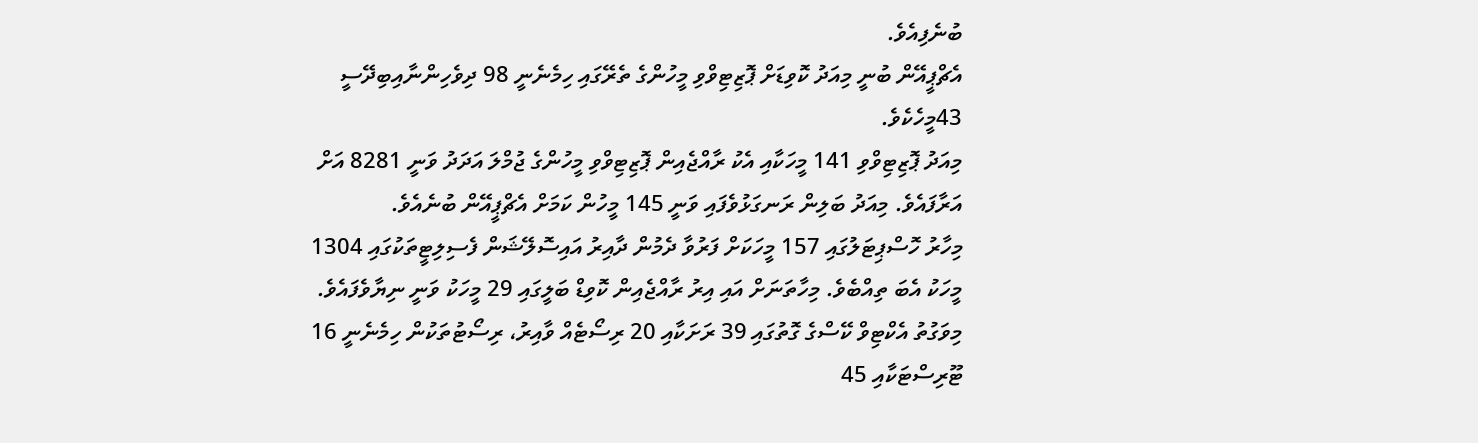ބުނެފިއެވެ.
އެޗްޕީއޭން ބުނީ މިއަދު ކޮވިޑަށް ޕޮޒިޓިވްވި މީހުންގެ ތެރޭގައި ހިމެނެނީ 98 ދިވެހިންނާއިބިދޭސީ 43މީހެކެވެ.
މިއަދު ޕޮޒިޓިވްވި 141 މީހަކާއި އެކު ރާއްޖެއިން ޕޮޒިޓިވްވި މީހުންގެ ޖުމްލަ އަދަދު ވަނީ 8281 އަށް އަރާފައެވެ. މިއަދު ބަލިން ރަނގަޅުވެފައި ވަނީ 145 މީހުން ކަމަށް އެޗްޕީއޭން ބުނެއެވެ.
މިހާރު ހޮސްޕިޓަލުގައި 157 މީހަކަށް ފަރުވާ ދެމުން ދާއިރު އައިސޮލޭޝަން ފެސިލިޓީތަކުގައި 1304 މީހަކު އެބަ ތިއްބެވެ. މިހާތަނަށް އައި އިރު ރާއްޖެއިން ކޮވިޑް ބަލީގައި 29 މީހަކު ވަނީ ނިޔާވެފައެވެ.
މިވަގުތު އެކްޓިވް ކޭސްގެ ގޮތުގައި 39 ރަށަކާއި 20 ރިސޯޓެއް ވާއިރު، ރިސޯޓުތަކުން ހިމެނެނީ 16 ޓޫރިސްޓަކާއި 45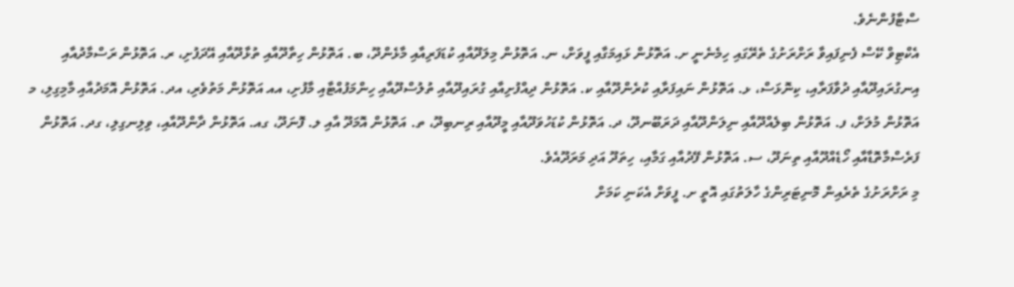ސްޓާފުންނެވެ.
އެކްޓިވް ކޭސް ފެނިފައިވާ ރަށްރަށުގެ ތެރޭގައި ހިމެނެނީ ށ. އަތޮޅުން ޅައިމަގާއި ފީވަށް، ނ. އަތޮޅުން މިލަދޫއާއި ކުޑަފަރިއާއި މާޅެންދޫ، ބ. އަތޮޅުން ހިތާދޫއާއި ތުޅާދޫއާއި އޭދަފުށި، ރ. އަތޮޅުން ރަސްމާދުއާއި އިނގުރައިދޫއާއި ދުވާފަރާއި، ކިނޮޅަސް، ޅ. އަތޮޅުން ނައިފަރާއި ކުރެންދޫއާއި ކ. އަތޮޅުން ދިއްފުށިއާއި ގުރައިދޫއާއި ތުލުސްދޫއާއި ހިންމަފުއްޓާއި މާފުށި، އއ އަތޮޅުން މަތުވެރި، އދ. އަތޮޅުން އޮމަދުއާއި މާމިގިލި، މ އަތޮޅުން މުލަށް، ފ. އަތޮޅުން ބިލެއްދޫއާއި ނިލަންދޫއާއި ދަރަބޫނދޫ، ދ. އަތޮޅުން ކުޑަހުވަދޫއާއި މީދޫއާއި ރިނބިދޫ، ތ. އަތޮޅުން އޮމަދޫ އާއި ލ. ފޮނަދޫ، ގއ. އަތޮޅުން ދާންދޫއާއި، ވިލިނގިލި، ގދ. އަތޮޅުން ފަރެސްމާތޮޑާއާއި ހޯޑެއްދޫއާއި ތިނަދޫ، ސ. އަތޮޅުން ފޭދުއާއި ގަމާއި، ހިތަދޫ އަދި މަރަދޫއެވެ.
މި ރަށްރަށުގެ ތެރެއިން މޮނިޓަރިންގެ ހާލަތުގައި އޮތީ ށ. ފީވަށް އެކަނި ކަމަށް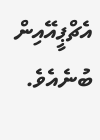އެޗްޕީއޭއިން ބުނެއެވެ.